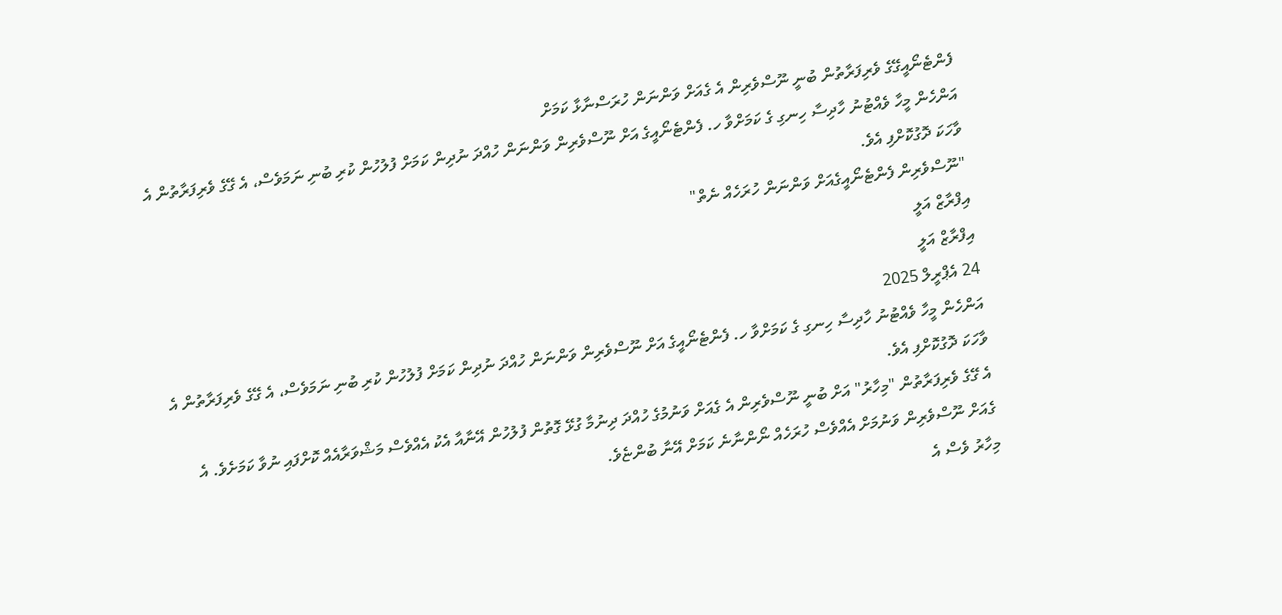ފެންޓެނޯއީގޭގެ ވެރިފަރާތުން ބުނީ ނޫސްވެރިން އެ ގެއަށް ވަންނަން ހުރަސްނާޅާ ކަމަށް
އަންހެން މީހާ ވެއްޓުނު ހާދިސާ ހިނގި ގެ ކަމަށްވާ ހ. ފެންޓެނޯއީގެ އަށް ނޫސްވެރިން ވަންނަން ހުއްދަ ނުދިން ކަމަށް ފުލުހުން ކުރި ބުނި ނަމަވެސް، އެ ގޭގެ ވެރިފަރާތުން އެ ވާހަކަ ދޮގުކޮށްފި އެވެ.
"ނޫސްވެރިން ފެންޓެނޯއީގެއަށް ވަންނަން ހުރަހެއް ނެތް"
އިފްރާޒް އަލީ
އިފްރާޒް އަލީ
24 އެޕްރީލް 2025
އަންހެން މީހާ ވެއްޓުނު ހާދިސާ ހިނގި ގެ ކަމަށްވާ ހ. ފެންޓެނޯއީގެ އަށް ނޫސްވެރިން ވަންނަން ހުއްދަ ނުދިން ކަމަށް ފުލުހުން ކުރި ބުނި ނަމަވެސް، އެ ގޭގެ ވެރިފަރާތުން އެ ވާހަކަ ދޮގުކޮށްފި އެވެ.
އެ ގޭގެ ވެރިފަރާތުން "މިހާރު" އަށް ބުނީ ނޫސްވެރިން އެ ގެއަށް ވަނުމުގެ ހުއްދަ ދިނުމާ ގުޅޭ ގޮތުން ފުލުހުން އޭނާއާ އެކު އެއްވެސް މަޝްވަރާއެއް ކޮށްފައި ނުވާ ކަމަށެވެ. އެ ގެއަށް ނޫސްވެރިން ވަނުމަށް އެއްވެސް ހުރަހެއް ނޯންނާނެ ކަމަށް އޭނާ ބުންޏެވެ.
މިހާރު ވެސް އެ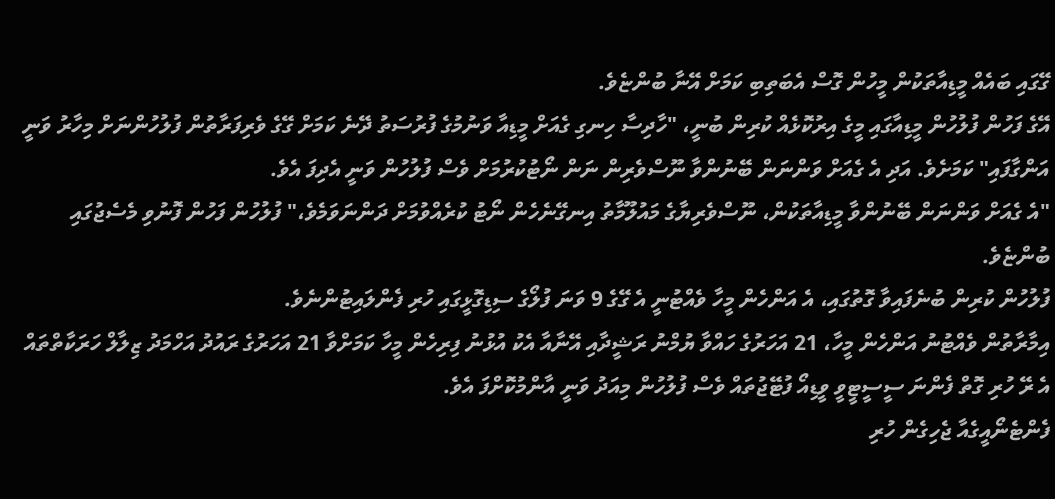ގޭގައި ބައެއް މީޑިއާތަކުން މީހުން ގޮސް އެބަތިބި ކަމަށް އޭނާ ބުންޏެވެ.
އޭގެ ފަހުން ފުލުހުން މީޑިއާގައި މީގެ އިރުކޮޅެއް ކުރިން ބުނީ، "ހާދިސާ ހިނގި ގެއަށް މީޑިއާ ވަނުމުގެ ފުރުސަތު ދޭނެ ކަމަށް ގޭގެ ވެރިފަރާތުން ފުލުހުންނަށް މިހާރު ވަނީ އަންގާފައި" ކަމަށެވެ. އަދި އެ ގެއަށް ވަންނަން ބޭނުންވާ ނޫސްވެރިން ނަން ނޯޓުކުރުމަށް ވެސް ފުލުހުން ވަނީ އެދިފަ އެވެ.
"އެ ގެއަށް ވަންނަން ބޭނުންވާ މީޑިއާތަކުން، ނޫސްވެރިޔާގެ މައުލޫމާތު އިނގޭނެހެން ނޯޓު ކުރެއްވުމަށް ދަންނަވަމެވެ،" ފުލުހުން ފަހުން ފޮނުވި މެސެޖުގައި ބުންޏެވެ.
ފުލުހުން ކުރިން ބުނެފައިވާ ގޮތުގައި، އެ އަންހެން މީހާ ވެއްޓުނީ އެ ގޭގެ 9 ވަނަ ފުލޯގެ ސިޑިގޮޅީގައި ހުރި ފެންލައިޓުންނެވެ.
އިމާރާތުން ވެއްޓުނު އަންހެން މީހާ، 21 އަހަރުގެ ހައްވާ ޔުމްނު ރަޝީދާއި އޭނާއާ އެކު އުޅުނު ފިރިހެން މީހާ ކަމަށްވާ 21 އަހަރުގެ ރައުދު އަހްމަދު ޒިލާލް ހަރަކާތްތައް އެ ރޭ ހުރި ގޮތް ފެންނަ ސީސީޓީވީ ވީޑިއޯ ފުޓޭޖުތައް ވެސް ފުލުހުން މިއަދު ވަނީ އާންމުކޮށްފަ އެވެ.
ފެންޓެނޯއީގެއާ ޖެހިގެން ހުރި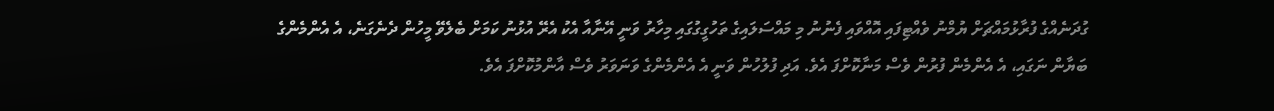ގުދަނެއްގެ ފުރާޅުމައްޗަށް ޔުމްނު ވެއްޓިފައި އޮއްވައި ފެނުނު މި މައްސަލައިގެ ތަހުގީގުގައި މިހާރު ވަނީ އޭނާއާ އެކު އެރޭ އުޅުނު ކަމަށް ބެލެވޭ މީހުން ދެނެގަނެ، އެ އެންމެންގެ ބަޔާން ނަގައި، އެ އެންމެން ފުރުން ވެސް މަނާކޮށްފަ އެވެ. އަދި ފުލުހުން ވަނީ އެ އެންމެންގެ ވަނަވަރު ވެސް އާންމުކޮށްފަ އެވެ.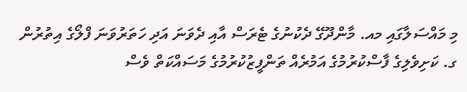މި މައްސަލާގައި މއ. މާންދޫގޭ ދެކުނުގެ ޓެރަސް އާއި ދެވަނަ އަދި ހަތަރުވަނަ ފްލޯގެ އިތުރުން ގ. ކަށިވެލިގެ ފާސްކުރުމުގެ އަމުރެއް ތަންފީޒުކުރުމުގެ މަސައްކަތް ވެސް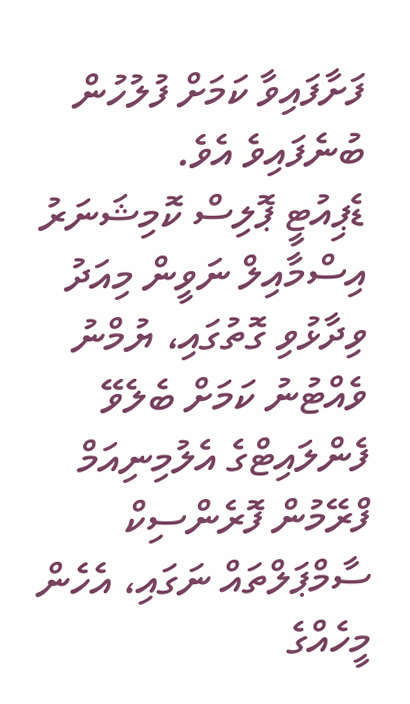ފަށާފައިވާ ކަމަށް ފުލުހުން ބުނެފައިވެ އެވެ.
ޑެޕިއުޓީ ޕޮލިސް ކޮމިޝަނަރު އިސްމާއިލް ނަވީން މިއަދު ވިދާޅުވި ގޮތުގައި، ޔުމްނު ވެއްޓުނު ކަމަށް ބެލެވޭ ފެންލައިޓްގެ އެލުމިނިއަމް ފްރޭމުން ފޮރެންސިކް ސާމްޕަލްތައް ނަގައި، އެހެން މީހެއްގެ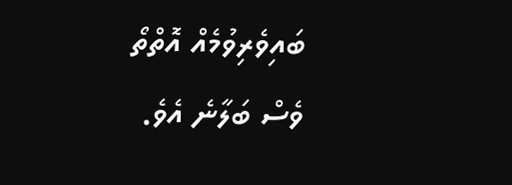ބައިވެރިވުމެއް އޮތްތޯ ވެސް ބަލާނެ އެވެ.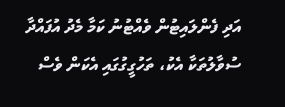އަދި ފެންލައިޓުން ވެއްޓުނު ކަމާ މެދު އުފައްދާ ސުވާލުތަކާ އެކު، ތަހުގީގުގައި އެކަން ވެސް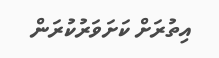އިތުރަށް ކަށަވަރުކުރަން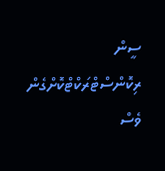ސީން ރިކޮންސްޓްރަކްޓްކޮށްގެން ވެސް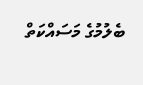ބެލުމުގެ މަސައްކަތް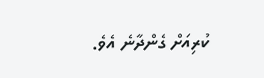ކުރިއަށް ގެންދާނެ އެވެ.